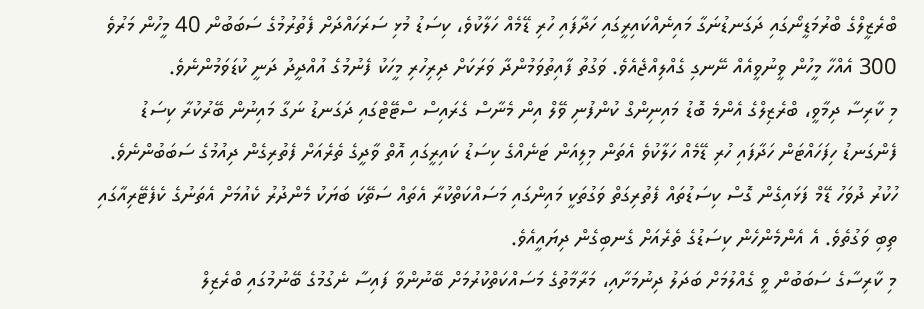ބްރެޒީލްގެ ބްރުމަޑީނޯގައި ދަގަނޑުނަގާ މައިނެއްކައިރީގައި ހަދާފައި ހުރި ޑޭމެއް ހަލާކުވެ، ކިސަޑު މުޅި ސަރަހައްދަށް ފެތުރުމުގެ ސަބަބުން 40 މީހުން މަރުވެ 300 އެއްހާ މީހުން ވީނުވީއެއް ނޭނގި ގެއްލިއްޖެއެވެ. ވަގުތު ފާއިތުވަމުންދާ ވަރަކަށް ދިރިހުރި މީހަކު ފެނުމުގެ އުއްދީދު ދަނީ ކުޑަވަމުންނެވެ.
މި ކާރިސާ ދިމާވީ، ބްރެޒިލްގެ އެންމެ ބޮޑު މައިނިންގް ކުންފުނި ވޭލް އިން މެނާސް ގެރައިސް ސްޓޭޓްގައި ދަގަނޑު ނަގާ މައިނުން ބޭރުކުރާ ކިސަޑު ފެންގަނޑު ހިފަހައްޓަން ހަދާފައި ހުރި ޑޭމެއް ހަލާކުވެ އެތަން މިލިއަން ޓަނެއްގެ ކިސަޑު ކައިރީގައި އޮތް ވާދީގެ ތެރެއަށް ފެތުރިގެން ދިއުމުގެ ސަބަބުންނެވެ.
ހުކުރު ދުވަހު ޑޭމް ފަޅައިގެން ގޮސް ކިސަޑުތައް ފެތުރިގަތް ވަގުތަކީ މައިންގައި މަސައްކަތްކުރާ އެތައް ސަތޭކަ ބަޔަކު މެންދުރު ކެއުމަށް އެތަނުގެ ކެފެޓޭރިއާގައި ތިބި ވަގުތެވެ. އެ އެންމެންހެން ކިސަޑުގެ ތެރެއަށް ގެނބިގެން ދިޔައީއެވެ.
މި ކާރިސާގެ ސަބަބުން ވީ ގެއްލުމަށް ބަދަލު ދިނުމަށާއި، މަރާމާތުގެ މަސައްކަތްކުރުމަށް ބޭނުންވާ ފައިސާ ނެގުމުގެ ބޭނުމުގައި ބްރެޒިލް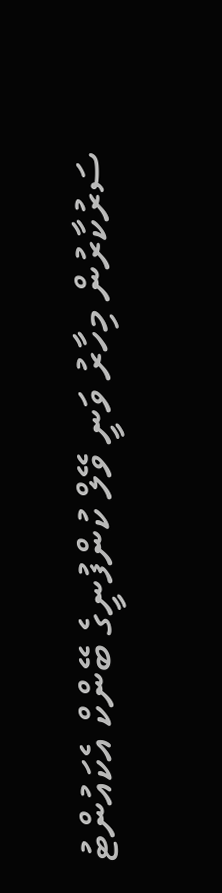ސަރުކާރުން މިހާރު ވަނީ ވޭލް ކުންފުނީގެ ބޭންކް އެކައުންޓު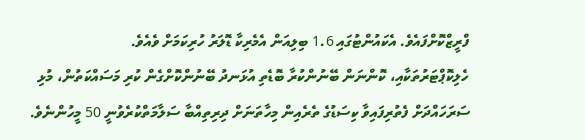ފްރީޒްކޮށްފައެވެ. އެކައުންޓުގައި 1.6 ބިލިއަން އެމެރިކާ ޑޮލަރު ހުރިކަމަށް ވެއެވެ.
ހެލިކޮޕްޓަރުތަކާއި، ކޮންނަން ބޭނުންކުރާ ބޮޑެތި އުޅަނދު ބޭނުންކޮށްގެން ކުރި މަސައްކަތުން، މުޅި ސަރަހައްދަށް ފެތުރިފައިވާ ކިސަޑުގެ ތެރެއިން މިހާތަނަށް ދިރިތިއްބާ ސަލާމަތްކުރެވުނީ 50 މީހުންނެވެ.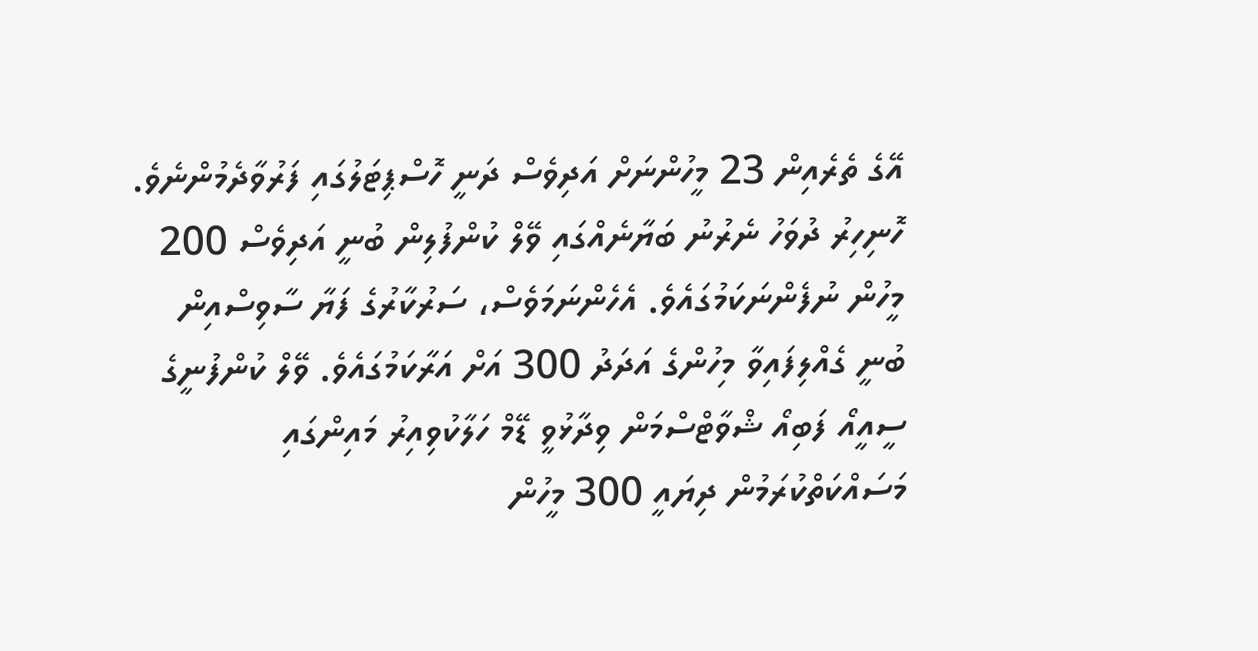އޭގެ ތެރެއިން 23 މީހުންނަށް އަދިވެސް ދަނީ ހޮސްޕިޓަލުގައި ފަރުވާދެމުންނެވެ.
ހޮނިހިރު ދުވަހު ނެރުނު ބަޔާނެއްގައި ވޭލް ކުންފުލިން ބުނީ އަދިވެސް 200 މީހުން ނުފެންނަކަމުގައެވެ. އެހެންނަމަވެސް، ސަރުކާރުގެ ފަޔާ ސާވިސްއިން ބުނީ ގެއްލިފައިވާ މިހުންގެ އަދަދު 300 އަށް އަރާކަމުގައެވެ. ވޭލް ކުންފުނީގެ ސީއީއޯ ފަބިއޯ ޝްވާޓްސްމަން ވިދާޅުވީ ޑޭމް ހަލާކުވިއިރު މައިންގައި މަސައްކަތްކުރަމުން ދިޔައީ 300 މީހުން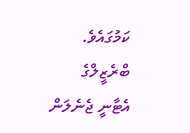ކަމުގައެވެ.
ބްރެޒީލްގެ އެޓާނީ ޖެނެލަން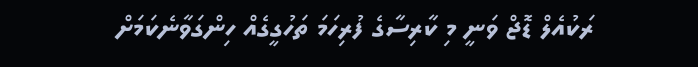ރަކުއެލް ޑޮޖް ވަނީ މި ކާރިސާގެ ފުރިހަމަ ތަހުގީގެއް ހިންގަވާނެކަމަށް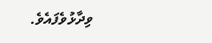ވިދާޅުވެފައެވެ.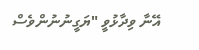އޭނާ ވިދާޅުވީ "ޔަގީނުނުންވެސް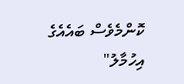ކޮންމެވެސް ބައެއެގެ އިހުމާލު"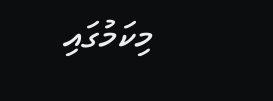މިކަމުގައި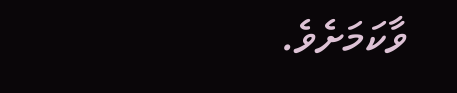ވާކަމަށެވެ.